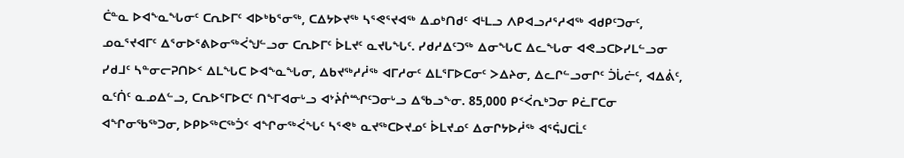ᑖᓐᓇ ᐅᐊᖕᓇᖓᓂᑦ ᑕᕆᐅᒥᑦ ᐊᐅᒃᑲᕐᓂᖅ, ᑕᐃᔭᐅᔪᖅ ᓴᕐᕙᕐᔪᐊᖅ ᐃᓄᒃᑎᑯᑦ ᐊᒻᒪᓗ ᐱᑭᐊᓗᓱᕐᓱᐊᖅ ᐊᑯᑭᑦᑐᓂᑦ, ᓄᓇᕐᔪᐊᒥᑦ ᐃᕐᓂᐅᕐᕕᐅᓂᖅᐹᖑᓪᓗᓂ ᑕᕆᐅᒥᑦ ᐆᒪᔪᑦ ᓇᔪᒐᖓᑦ. ᓯᑯᓱᐃᑦᑐᖅ ᐃᓂᖓᑕ ᐃᓚᖓᓂ ᐊᕙᓗᑕᐅᓯᒪᓪᓗᓂ ᓯᑯᒧᑦ ᓴᓐᓂᓕᕈᑎᐅᑉ ᐃᒪᖓᑕ ᐅᐊᖕᓇᖓᓂ, ᐃᑲᔪᖅᓱᓲᖅ ᐊᒥᓱᓂᑦ ᐃᒪᕐᒥᐅᑕᓂᑦ ᐳᐃᔨᓂ, ᐃᓚᒋᓪᓗᓂᒋᑦ ᑑᒑᓖᑦ, ᐊᐃᕖᑦ, ᓇᑦᑏᑦ ᓇᓄᐃᓪᓗ, ᑕᕆᐅᕐᒥᐅᑕᑦ ᑎᖕᒥᐊᓂᒡᓗ ᐊᔾᔩᒌᙱᑦᑐᓂᒡᓗ ᐃᖃᓗᖕᓂ. 85,000 ᑭᑉᐹᕆᒃᑐᓂ ᑭᓛᒥᑕᓂ ᐊᖏᓂᖃᖅᑐᓂ, ᐅᑭᐅᖅᑕᖅᑑᑉ ᐊᖏᓂᖅᐹᖓᑦ ᓴᕐᕙᒃ ᓇᔪᖅᑕᐅᔪᓄᑦ ᐆᒪᔪᓄᑦ ᐃᓂᒋᔭᐅᓲᖅ ᐊᕐᕌᒍᑕᒫᑦ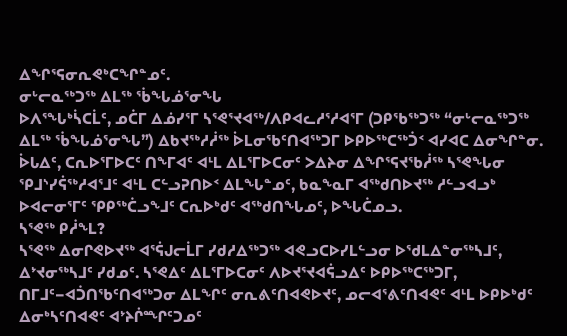ᐃᖏᕐᕋᓂᕆᕙᒃᑕᖏᓐᓄᑦ.
ᓂᒡᓕᓇᖅᑐᖅ ᐃᒪᖅ ᖄᖓᓅᕐᓂᖓ
ᐅᐱᕐᖓᒃᓵᑕᒫᑦ, ᓄᑖᒥ ᐃᓅᓯᕐᒥ ᓴᕐᕙᕐᔪᐊᖅ/ᐱᑭᐊᓚᓱᕐᓱᐊᕐᒥ (ᑐᑭᖃᖅᑐᖅ “ᓂᒡᓕᓇᖅᑐᖅ ᐃᒪᖅ ᖄᖓᓅᕐᓂᖓ”) ᐃᑲᔪᖅᓱᓲᖅ ᐆᒪᓂᖃᑦᑎᐊᖅᑐᒥ ᐅᑭᐅᖅᑕᖅᑑᑉ ᐊᓯᐊᑕ ᐃᓂᖏᓐᓂ. ᐆᒐᐃᑦ, ᑕᕆᐅᕐᒥᐅᑕᑦ ᑎᖕᒥᐊᑦ ᐊᒻᒪ ᐃᒪᕐᒥᐅᑕᓂᑦ ᐳᐃᔨᓂ ᐃᖏᕐᕋᔪᖃᓲᖅ ᓴᕐᕙᖓᓂ ᕿᒧᔅᓯᕌᖅᓱᐊᕐᒧᑦ ᐊᒻᒪ ᑕᓪᓗᕈᑎᐅᑉ ᐃᒪᖓᓐᓄᑦ, ᑲᓇᖕᓇᒥ ᐊᖅᑯᑎᐅᔪᖅ ᓱᓪᓗᐊᓗᒃ ᐅᐊᓕᓂᕐᒥᑦ ᕿᑭᖅᑖᓗᖕᒧᑦ ᑕᕆᐅᒃᑯᑦ ᐊᖅᑯᑎᖓᓄᑦ, ᐅᖓᑖᓄᓗ.
ᓴᕐᕙᖅ ᑭᓲᖕᒪ?
ᓴᕐᕙᖅ ᐃᓂᒋᕙᐅᔪᖅ ᐊᕐᕌᒍᓕᒫᒥ ᓯᑯᓱᐃᖅᑐᖅ ᐊᕙᓗᑕᐅᓯᒪᓪᓗᓂ ᐅᖁᒪᐃᓐᓂᖅᓴᒧᑦ, ᐃᔾᔪᓂᖅᓴᒧᑦ ᓯᑯᓄᑦ. ᓴᕐᕙᐃᑦ ᐃᒪᕐᒥᐅᑕᓂᑦ ᐱᐅᔪᕐᔪᐊᕌᓗᐃᑦ ᐅᑭᐅᖅᑕᖅᑐᒥ, ᑎᒥᒧᑦ−ᐊᑑᑎᖃᑦᑎᐊᖅᑐᓂ ᐃᒪᖏᑦ ᓂᕆᕕᑦᑎᐊᕙᐅᔪᑦ, ᓄᓕᐊᕐᕕᑦᑎᐊᕙᑦ ᐊᒻᒪ ᐅᑭᐅᒃᑯᑦ ᐃᓂᒃᓴᑦᑎᐊᕙᑦ ᐊᔾᔨᒌᙱᑦᑐᓄᑦ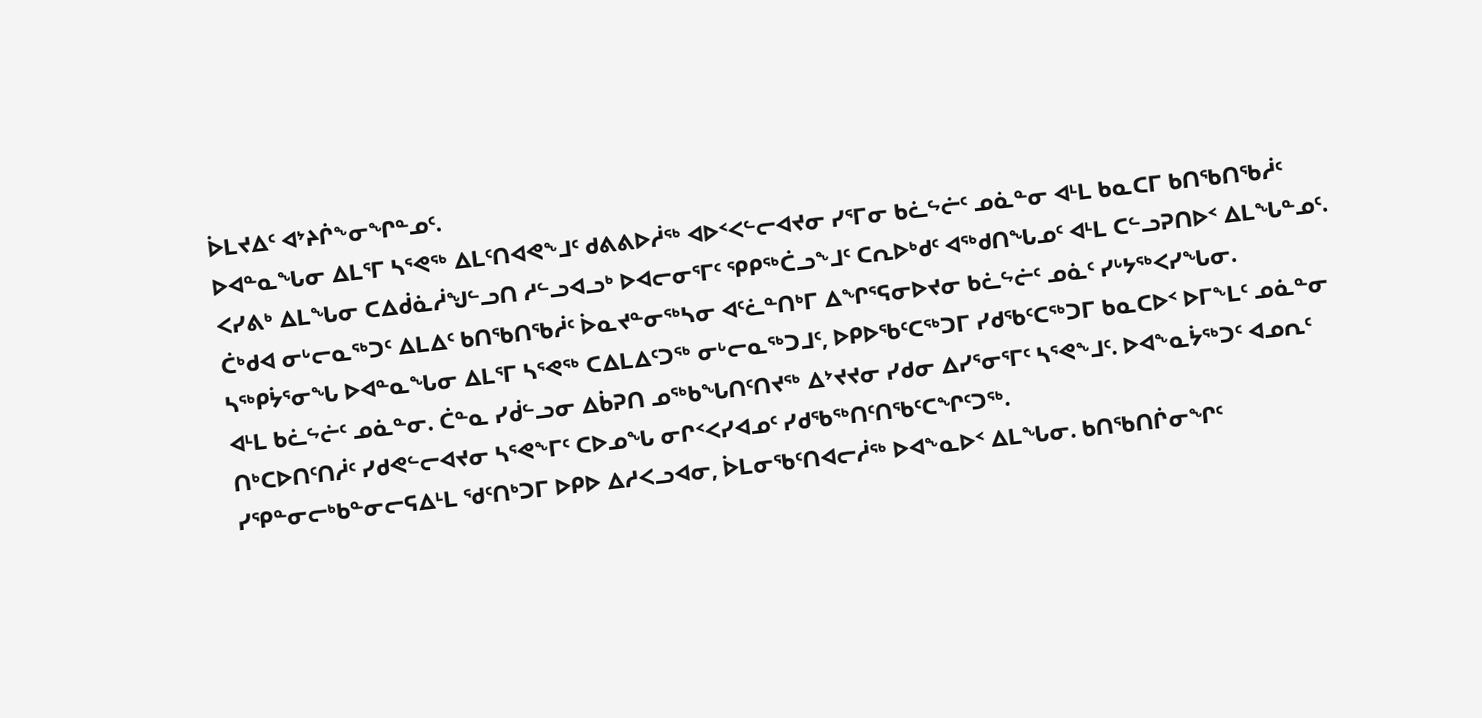ᐆᒪᔪᐃᑦ ᐊᔾᔨᒌᖕᓂᖏᓐᓄᑦ.
ᐅᐊᓐᓇᖓᓂ ᐃᒪᕐᒥ ᓴᕐᕙᖅ ᐃᒪᑦᑎᐊᕙᖕᒧᑦ ᑯᕕᕕᐅᓲᖅ ᐊᐅᑉᐸᓪᓕᐊᔪᓂ ᓯᕐᒥᓂ ᑲᓛᖦᓖᑦ ᓄᓈᓐᓂ ᐊᒻᒪ ᑲᓇᑕᒥ ᑲᑎᖃᑎᖃᓲᑦ ᐸᓯᕕᒃ ᐃᒪᖓᓂ ᑕᐃᑰᓈᓲᖑᓪᓗᑎ ᓱᓪᓗᐊᓗᒃ ᐅᐊᓕᓂᕐᒥᑦ ᕿᑭᖅᑖᓗᖕᒧᑦ ᑕᕆᐅᒃᑯᑦ ᐊᖅᑯᑎᖓᓄᑦ ᐊᒻᒪ ᑕᓪᓗᕈᑎᐅᑉ ᐃᒪᖓᓐᓄᑦ. ᑖᒃᑯᐊ ᓂᒡᓕᓇᖅᑐᑦ ᐃᒪᐃᑦ ᑲᑎᖃᑎᖃᓲᑦ ᐆᓇᔪᓐᓂᖅᓴᓂ ᐊᑦᓛᓐᑎᒃᒥ ᐃᖏᕐᕋᓂᐅᔪᓂ ᑲᓛᖦᓖᑦ ᓄᓈᑦ ᓯᒡᔭᖅᐸᓯᖓᓂ.
ᓴᖅᑭᔮᕐᓂᖓ ᐅᐊᓐᓇᖓᓂ ᐃᒪᕐᒥ ᓴᕐᕙᖅ ᑕᐃᒪᐃᑦᑐᖅ ᓂᒡᓕᓇᖅᑐᒧᑦ, ᐅᑭᐅᖃᑦᑕᖅᑐᒥ ᓯᑯᖃᑦᑕᖅᑐᒥ ᑲᓇᑕᐅᑉ ᐅᒥᖕᒪᑦ ᓄᓈᓐᓂ ᐊᒻᒪ ᑲᓛᖦᓖᑦ ᓄᓈᓐᓂ. ᑖᓐᓇ ᓯᑰᓪᓗᓂ ᐃᑳᕈᑎ ᓄᖅᑲᖓᑎᑦᑎᔪᖅ ᐃᔾᔪᔪᓂ ᓯᑯᓂ ᐃᓯᕐᓂᕐᒥᑦ ᓴᕐᕙᖕᒧᑦ. ᐅᐊᖕᓇᔮᖅᑐᑦ ᐊᓄᕆᑦ ᑎᒃᑕᐅᑎᑦᑎᓲᑦ ᓯᑯᕙᓪᓕᐊᔪᓂ ᓴᕐᕙᖕᒥᑦ ᑕᐅᓄᖓ ᓂᒋᑉᐸᓯᐊᓄᑦ ᓯᑯᖃᖅᑎᑦᑎᖃᑦᑕᖏᑦᑐᖅ.
ᓯᕿᓐᓂᓕᒃᑲᓐᓂᓕᕋᐃᒻᒪ ᖁᑦᑎᒃᑐᒥ ᐅᑭᐅ ᐃᓱᐸᓗᐊᓂ, ᐆᒪᓂᖃᑦᑎᐊᓕᓲᖅ ᐅᐊᖕᓇᐅᑉ ᐃᒪᖓᓂ. ᑲᑎᖃᑎᒌᓂᖏᑦ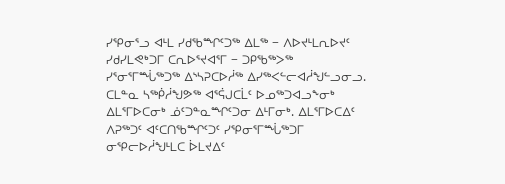ᓯᕿᓂᕐᓗ ᐊᒻᒪ ᓯᑯᖃᙱᑦᑐᖅ ᐃᒪᖅ − ᐱᐅᔪᒻᒪᕆᐅᔪᑦ ᓯᑯᓯᒪᕙᒃᑐᒥ ᑕᕆᐅᕐᔪᐊᕐᒥ − ᑐᑭᖃᖅᐳᖅ ᓯᕐᓂᕐᒥᙶᖅᑐᖅ ᐃᔅᓴᕈᑕᐅᓲᖅ ᐃᓯᖅᐸᓪᓕᐊᓲᖑᓪᓗᓂᓗ. ᑕᒪᓐᓇ ᓴᖅᑮᓲᖑᕗᖅ ᐊᕐᕌᒍᑕᒫᑦ ᐅᓄᖅᑐᐊᓗᖕᓂᒃ ᐃᒪᕐᒥᐅᑕᓂᒃ ᓅᑦᑐᓐᓇᙱᑦᑐᓂ ᐃᒻᒥᓂᒃ. ᐃᒪᕐᒥᐅᑕᐃᑦ ᐱᕈᖅᑐᑦ ᐊᑦᑕᑎᖃᙱᑦᑐᑦ ᓯᕿᓂᕐᒥᙶᖅᑐᒥ ᓂᕿᓕᐅᓲᖑᒻᒪᑕ ᐆᒪᔪᐃᑦ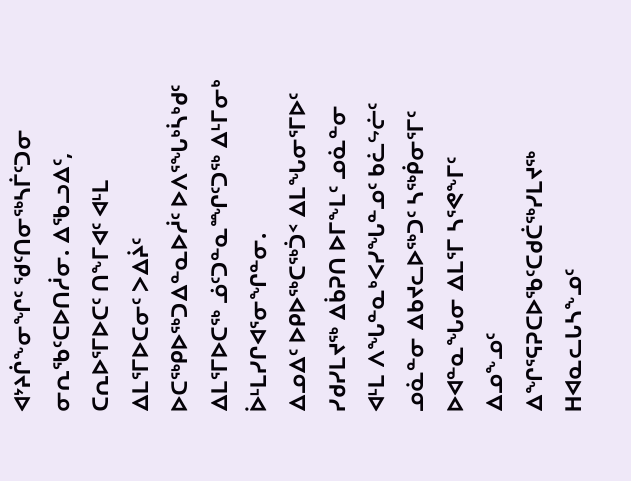ᐊᔾᔨᒌᖕᓂᖏᑦ ᖁᑦᑎᓂᖅᓴᒦᑦᑐᓂ ᓂᕆᖃᑦᑕᐅᑎᓲᓂ. ᐃᖃᓗᐃᑦ, ᑕᕆᐅᕐᒥᐅᑕᑦ ᑎᖕᒥᐊᑦ ᐊᒻᒪ ᐃᒪᕐᒥᐅᑕᓂᑦ ᐳᐃᔩᑦ ᐅᑕᖅᑭᐅᖅᑐᐃᓐᓇᐅᓲᑦ ᐅᐱᕐᖓᒃᓵᒃᑯᑦ ᐃᒪᕐᒥᐅᑕᖅ ᓅᑦᑐᓐᓇᙱᑦᑐᖅ ᐃᒻᒥᓂᒃ ᐆᒻᒪᓯᒋᐊᕐᓂᖏᓐᓂ.
ᐃᓄᐃᑦ ᐅᑭᐅᖅᑕᖅᑑᑉ ᐃᒪᖓᓂᕐᒥᐅᑦ
ᓯᑯᓯᒪᔪᖅ ᐃᑳᕈᑎ ᐅᒥᖕᒪᑦ ᓄᓈᓐᓂ ᐊᒻᒪ ᐱᖓᓐᓇᒃᐸᓯᖓᓐᓄᑦ ᑲᓛᖦᓖᑦ ᓄᓈᓐᓂ ᐃᑲᔪᓚᐅᖅᑐᑦ ᓴᖅᑮᓂᕐᒥᑦ ᐅᐊᓐᓇᖓᓂ ᐃᒪᕐᒥ ᓴᕐᕙᖕᒥᑦ ᐃᓄᖕᓄᑦ ᐃᖏᕐᕋᕈᑕᐅᖃᑦᑕᑯᑖᖅᓯᒪᔪᖅ ᕼᐊᓇᓚᒐᓴᖕᓄᑦ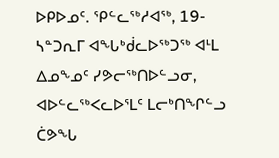ᐅᑭᐅᓄᑦ. ᕿᓪᓚᖅᓱᐊᖅ, 19-ᓴᓐᑐᕆᒥ ᐊᖓᒃᑰᓚᐅᖅᑐᖅ ᐊᒻᒪ ᐃᓄᖕᓄᑦ ᓯᕗᓕᖅᑎᐅᓪᓗᓂ, ᐊᐅᓪᓚᖅᐸᓚᐅᕐᒪᑦ ᒪᓕᒃᑎᖏᓪᓗ ᑖᕗᖓ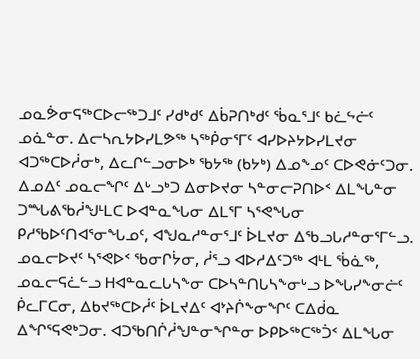ᓄᓇᕘᓂᕋᖅᑕᐅᓕᖅᑐᒧᑦ ᓯᑯᒃᑯᑦ ᐃᑳᕈᑎᒃᑯᑦ ᖄᓇᕐᒧᑦ ᑲᓛᖦᓖᑦ ᓄᓈᓐᓂ. ᐃᓕᓴᕆᔭᐅᓯᒪᕗᖅ ᓴᖅᑮᓂᕐᒥᑦ ᐊᓯᐅᔨᔭᐅᓯᒪᔪᓂ ᐊᑐᖅᑕᐅᓲᓂᒃ, ᐃᓚᒋᓪᓗᓂᐅᒃ ᖃᔭᖅ (ᑲᔭᒃ) ᐃᓄᖕᓄᑦ ᑕᐅᕙᓃᑦᑐᓂ.
ᐃᓄᐃᑦ ᓄᓇᓕᖏᑦ ᐃᒡᓗᒃᑐ ᐃᓂᐅᔪᓂ ᓴᓐᓂᓕᕈᑎᐅᑉ ᐃᒪᖓᓐᓂ  ᑐᙵᕕᖃᓲᖑᒻᒪᑕ ᐅᐊᓐᓇᖓᓂ ᐃᒪᕐᒥ ᓴᕐᕙᖓᓂ ᑭᓱᖃᐅᑦᑎᐊᕐᓂᖓᓄᑦ, ᐊᖑᓇᓱᓐᓂᕐᒧᑦ ᐆᒪᔪᓂ ᐃᖃᓗᒐᓱᓐᓂᕐᒥᓪᓗ. ᓄᓇᓕᐅᔪᑦ ᓴᕐᕙᐅᑉ ᖃᓂᒋᔮᓂ, ᓲᕐᓗ ᐊᐅᓱᐃᑦᑐᖅ ᐊᒻᒪ ᖄᓈᖅ, ᓄᓇᓕᕋᓛᓪᓗ ᕼᐊᓐᓇᓚᒐᓴᖕᓂ ᑕᐅᓴᓐᑎᒐᓴᖕᓂᒡᓗ ᐅᖓᓯᖕᓂᓖᑦ ᑮᓚᒥᑕᓂ, ᐃᑲᔪᖅᑕᐅᓲᑦ ᐆᒪᔪᐃᑦ ᐊᔾᔨᒌᖕᓂᖏᑦ ᑕᐃᑰᓇ ᐃᖏᕐᕋᕙᒃᑐᓂ. ᐊᑐᖃᑎᒌᓲᖑᓐᓂᖏᓐᓂ ᐅᑭᐅᖅᑕᖅᑑᑉ ᐃᒪᖓᓂ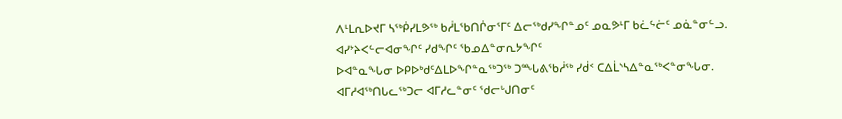ᐱᒻᒪᕆᐅᔪᒥ ᓴᖅᑮᓯᒪᕗᖅ ᑲᓲᒪᖃᑎᒌᓂᕐᒥᑦ ᐃᓕᖅᑯᓯᖏᓐᓄᑦ ᓄᓇᕗᒻᒥ ᑲᓛᖦᓖᑦ ᓄᓈᓐᓂᓪᓗ.
ᐊᓯᔾᔨᐸᓪᓕᐊᓂᖏᑦ ᓯᑯᖏᑦ ᖃᓄᐃᓐᓂᕆᔭᖏᑦ
ᐅᐊᓐᓇᖓᓂ ᐅᑭᐅᒃᑯᑦᐃᒪᐅᖏᓐᓇᖅᑐᖅ ᑐᙵᕕᖃᓲᖅ ᓯᑰᑉ ᑕᐃᒫᔅᓴᐃᓐᓇᖅᐸᓐᓂᖓᓂ. ᐊᒥᓱᐊᖅᑎᒐᓚᖅᑐᓕ ᐊᒥᓱᓚᓐᓂᑦ ᖁᓕᒡᒍᑎᓂᑦ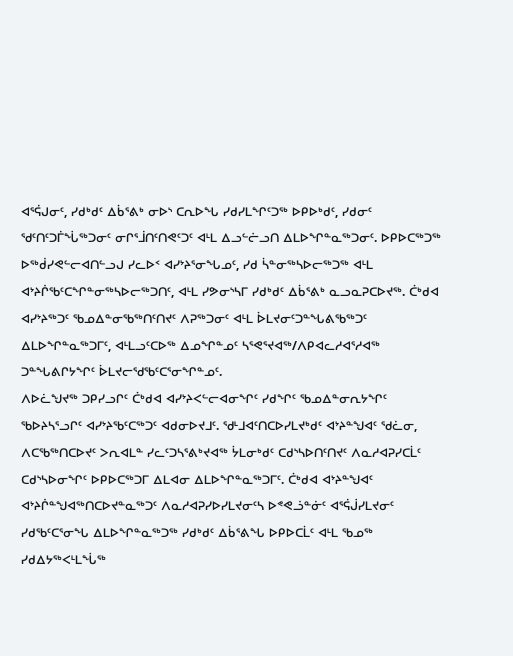ᐊᕐᕌᒍᓂᑦ, ᓯᑯᒃᑯᑦ ᐃᑳᕐᕕᒃ ᓂᐅᔅ ᑕᕆᐅᖓ ᓯᑯᓯᒪᖏᑦᑐᖅ ᐅᑭᐅᒃᑯᑦ, ᓯᑯᓂᑦ ᖁᑦᑎᑦᑐᒦᖔᖅᑐᓂᑦ ᓂᒋᕐᒨᑎᑦᑎᕙᑦᑐᑦ ᐊᒻᒪ ᐃᓗᓪᓖᓗᑎ ᐃᒪᐅᖏᓐᓇᖅᑐᓂᑦ. ᐅᑭᐅᑕᖅᑐᖅ ᐅᖅᑰᓯᕙᓪᓕᐊᑎᓪᓗᒍ ᓯᓚᐅᑉ ᐊᓯᔾᔨᕐᓂᖓᓄᑦ, ᓯᑯ ᓵᓐᓂᖅᓴᐅᓕᖅᑐᖅ ᐊᒻᒪ ᐊᔾᔨᒌᖃᑦᑕᖏᓐᓂᖅᓴᐅᓕᖅᑐᑎᑦ, ᐊᒻᒪ ᓯᕗᓂᔅᓴᒥ ᓯᑯᒃᑯᑦ ᐃᑳᕐᕕᒃ ᓇᓗᓇᕈᑕᐅᔪᖅ. ᑖᒃᑯᐊ ᐊᓯᔾᔨᖅᑐᑦ ᖃᓄᐃᓐᓂᖃᖅᑎᑦᑎᔪᑦ ᐱᕈᖅᑐᓂᑦ ᐊᒻᒪ ᐆᒪᔪᓂᑦᑐᓐᖓᕕᖃᖅᑐᑦ ᐃᒪᐅᖏᓐᓇᖅᑐᒥᑦ, ᐊᒻᒪᓗᑦᑕᐅᖅ ᐃᓄᖏᓐᓄᑦ ᓴᕐᕙᕐᔪᐊᖅ/ᐱᑭᐊᓚᓱᐊᕐᓱᐊᖅ ᑐᓐᖓᕕᒋᔭᖏᑦ ᐆᒪᔪᓕᖁᖃᑦᑕᕐᓂᖏᓐᓄᑦ.
ᐱᐅᓛᖑᔪᖅ ᑐᑭᓯᓗᒋᑦ ᑖᒃᑯᐊ ᐊᓯᔾᔨᐸᓪᓕᐊᓂᖏᑦ ᓯᑯᖏᑦ ᖃᓄᐃᓐᓂᕆᔭᖏᑦ ᖃᐅᔨᓴᕐᓗᒋᑦ ᐊᓯᔾᔨᖃᑦᑕᖅᑐᑦ ᐊᑯᓂᐅᔪᒧᑦ. ᖁᒻᒧᐊᑦᑎᑕᐅᓯᒪᔪᒃᑯᑦ ᐊᔾᔨᓐᖑᐊᑦ ᖁᓛᓂ, ᐱᑕᖃᖅᑎᑕᐅᔪᑦ ᐳᕆᐊᒪᓐ ᓯᓚᑦᑐᓴᕐᕕᒃᔪᐊᖅ ᔮᒪᓂᒃᑯᑦ ᑕᑯᔅᓴᐅᑎᑦᑎᔪᑦ ᐱᓇᓱᐊᕈᓯᑕᒫᑦ ᑕᑯᔅᓴᐅᓂᖏᑦ ᐅᑭᐅᑕᖅᑐᒥ ᐃᒪᐊᓂ ᐃᒪᐅᖏᓐᓇᖅᑐᒥᑦ. ᑖᒃᑯᐊ ᐊᔾᔨᓐᖑᐊᑦ ᐊᔾᔨᒌᓐᖑᐊᖅᑎᑕᐅᔪᓐᓇᖅᑐᑦ ᐱᓇᓱᐊᕈᓯᐅᓯᒪᔪᓂᑦᓴ ᐅᕝᕙᓘᓐᓃᑦ ᐊᕐᕌᒎᓯᒪᔪᓂᑦ ᓯᑯᖃᑦᑕᕐᓂᖓ ᐃᒪᐅᖏᓐᓇᖅᑐᖅ ᓯᑯᒃᑯᑦ ᐃᑳᕐᕕᖓ ᐅᑭᐅᑕᒫᑦ ᐊᒻᒪ ᖃᓄᖅ ᓯᑯᐃᔭᖅᐸᒻᒪᖔᖅ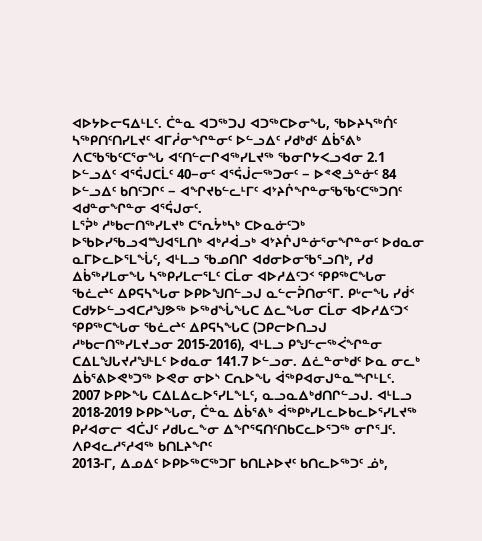ᐊᐅᔭᐅᓕᕋᐃᒻᒪᑦ. ᑖᓐᓇ ᐊᑐᖅᑐᒍ ᐊᑐᖅᑕᐅᓂᖓ, ᖃᐅᔨᓴᖅᑏᑦ ᓴᖅᑭᑎᑦᑎᓯᒪᔪᑦ ᐊᒥᓲᓂᖏᓐᓂᑦ ᐅᓪᓗᐃᑦ ᓯᑯᒃᑯᑦ ᐃᑳᕐᕕᒃ ᐱᑕᖃᖃᑦᑕᕐᓂᖓ ᐊᑦᑎᓪᓕᒋᐊᖅᓯᒪᔪᖅ ᖃᓂᒋᔭᐸᓗᐊᓂ 2.1 ᐅᓪᓗᐃᑦ ᐊᕐᕌᒍᑕᒫᑦ 40−ᓂᑦ ᐊᕐᕌᒎᓕᖅᑐᓂᑦ − ᐅᕝᕙᓘᓐᓃᑦ 84 ᐅᓪᓗᐃᑦ ᑲᑎᑦᑐᒋᑦ − ᐊᖏᔪᑲᓪᓚᒻᒥᑦ ᐊᔾᔨᒌᖏᓐᓂᖃᖃᑦᑕᖅᑐᑎᑦ ᐊᑯᓐᓂᖏᓐᓂ ᐊᕐᕌᒍᓂᑦ.
ᒪᕐᕉᒃ ᓱᒃᑲᓕᑎᖅᓯᒪᔪᒃ ᑕᕐᕆᔮᒃᓴᒃ ᑕᐅᓇᓃᑦᑐᒃ ᐅᖃᐅᓯᖃᓗᐊᙳᐊᕐᒪᑎᒃ ᐊᒃᓱᐋᓗᒃ ᐊᔾᔨᒌᒍᓐᓃᕐᓂᖏᓐᓂᑦ ᐅᑯᓇᓂ ᓇᒥᐅᓚᐅᕐᒪᖔᑦ, ᐊᒻᒪᓗ ᖃᓄᑎᒋ ᐊᑯᓂᐅᓂᖃᕐᓗᑎᒃ, ᓯᑯ ᐃᑳᖅᓯᒪᓂᖓ ᓴᖅᑭᓯᒪᓕᕐᒪᑦ ᑕᒫᓂ ᐊᐅᓱᐃᑦᑐᑉ ᕿᑭᖅᑕᖓᓂ ᖃᓛᖠᑦ ᐃᑭᕋᓴᖓᓂ ᐅᑭᐅᖑᑎᓪᓗᒍ ᓇᓪᓕᕉᑎᓂᕐᒥ. ᑭᒡᓕᖓ ᓯᑰᑉ ᑕᑯᔭᐅᓪᓗᐊᑕᓱᖑᕗᖅ ᐅᖅᑯᖔᖓᑕ ᐃᓚᖓᓂ ᑕᒫᓂ ᐊᐅᓱᐃᑦᑐᑉ ᕿᑭᖅᑕᖓᓂ ᖃᓛᖠᑦ ᐃᑭᕋᓴᖓᑕ (ᑐᑭᓕᐅᑎᓗᒍ ᓱᒃᑲᓕᑎᖅᓯᒪᔪᓗᓂ 2015-2016), ᐊᒻᒪᓗ ᑭᖑᓪᓕᖅᐹᖏᓐᓂ ᑕᐃᒪᖑᒐᔪᓱᖑᒻᒪᑦ ᐅᑯᓇᓂ 141.7 ᐅᓪᓗᓂ. ᐃᓛᓐᓂᒃᑯᑦ ᐅᓇ ᓂᓚᒃ ᐃᑳᕐᕕᐅᕙᒃᑐᖅ ᐅᕙᓂ ᓂᐅᔅ ᑕᕆᐅᖓ ᐋᖅᑭᐊᓂᒍᓐᓇᙱᒻᒪᑦ. 2007 ᐅᑭᐅᖓ ᑕᐃᒪᐃᓚᐅᕐᓯᒪᖕᒪᑦ, ᓇᓗᓇᐃᒃᑯᑎᒋᓪᓗᒍ. ᐊᒻᒪᓗ 2018-2019 ᐅᑭᐅᖓᓂ, ᑖᓐᓇ ᐃᑳᕐᕕᒃ ᐋᖅᑭᒃᓯᒪᓚᐅᑲᓚᐅᕐᓯᒪᔪᖅ ᑭᓯᐊᓂᓕ ᐊᑖᒍᑦ ᓯᑯᒐᓚᖕᓂ ᐃᖏᕐᕋᑎᑦᑎᑲᑕᓚᐅᕐᑐᖅ ᓂᒋᕐᒧᑦ.
ᐱᑭᐊᓚᓱᕐᓱᐊᖅ ᑲᑎᒪᔨᖏᑦ
2013-ᒥ, ᐃᓄᐃᑦ ᐅᑭᐅᖅᑕᖅᑐᒥ ᑲᑎᒪᔨᐅᔪᑦ ᑲᑎᓚᐅᖅᑐᑦ ᓅᒃ,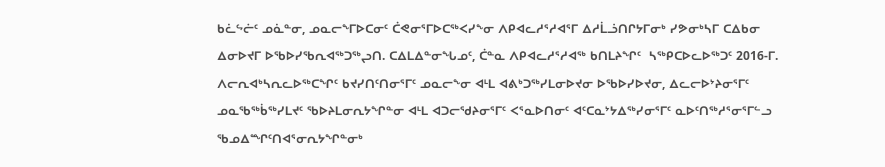ᑲᓛᖦᓖᑦ ᓄᓈᓐᓂ, ᓄᓇᓕᖕᒥᐅᑕᓂᑦ ᑖᕙᓂᕐᒥᐅᑕᖅᐸᓯᖕᓂ ᐱᑭᐊᓚᓱᕐᓱᐊᕐᒥ ᐃᓱᒫᓘᑎᒋᔭᒥᓂᒃ ᓯᕗᓂᒃᓴᒥ ᑕᐃᑲᓂ ᐃᓂᐅᔪᒥ ᐅᖃᐅᓯᖃᕆᐊᖅᑐᖅᖢᑎ. ᑕᐃᒪᐃᓐᓂᖓᓄᑦ, ᑖᓐᓇ ᐱᑭᐊᓚᓱᕐᓱᐊᖅ ᑲᑎᒪᔨᖏᑦ  ᓴᖅᑭᑕᐅᓚᐅᖅᑐᑦ 2016-ᒥ. ᐱᓕᕆᐊᒃᓴᕆᓚᐅᖅᑕᖏᑦ ᑲᔪᓯᑎᑦᑎᓂᕐᒥᑦ ᓄᓇᓕᖕᓂ ᐊᒻᒪ ᐊᕕᒃᑐᖅᓯᒪᓂᐅᔪᓂ ᐅᖃᐅᓯᐅᔪᓂ, ᐃᓚᓕᐅᔾᔨᓂᕐᒥᑦ ᓄᓇᖃᖅᑳᖅᓯᒪᔪᑦ ᖃᐅᔨᒪᓂᕆᔭᖏᓐᓂ ᐊᒻᒪ ᐊᑐᓕᖁᔨᓂᕐᒥᑦ ᐸᕐᓇᐅᑎᓂᑦ ᐊᑦᑕᓇᔾᔭᐃᖅᓯᓂᕐᒥᑦ ᓇᐅᑦᑎᖅᓱᕐᓂᕐᒥᓪᓗ ᖃᓄᐃᙱᑦᑎᐊᕐᓂᕆᔭᖏᓐᓂᒃ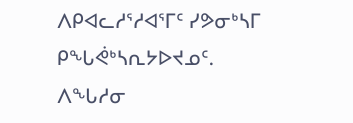ᐱᑭᐊᓚᓱᕐᓱᐊᕐᒥᑦ ᓯᕗᓂᒃᓴᒥ ᑭᖓᕚᒃᓴᕆᔭᐅᔪᓄᑦ.
ᐱᖓᓱᓂ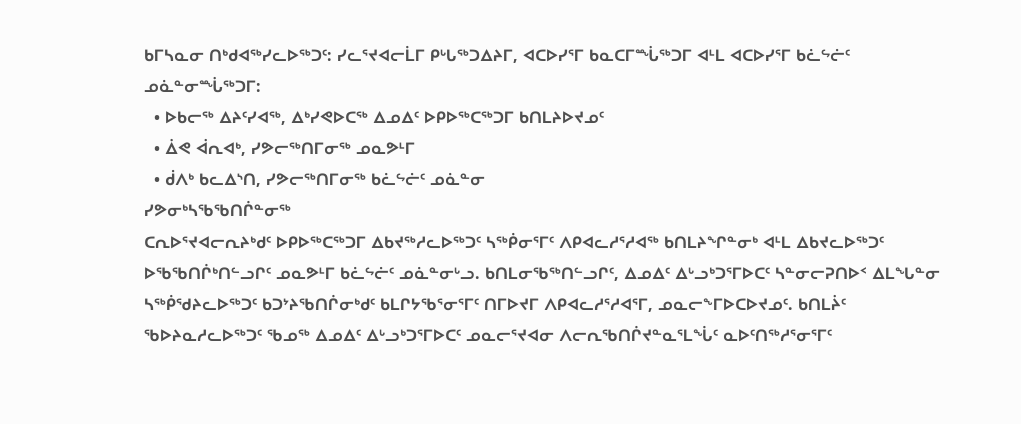ᑲᒥᓴᓇᓂ ᑎᒃᑯᐊᖅᓯᓚᐅᖅᑐᑦ: ᓯᓚᕐᔪᐊᓕᒫᒥ ᑭᒡᒐᖅᑐᐃᔨᒥ, ᐊᑕᐅᓯᕐᒥ ᑲᓇᑕᒥᙶᖅᑐᒥ ᐊᒻᒪ ᐊᑕᐅᓯᕐᒥ ᑲᓛᖦᓖᑦ ᓄᓈᓐᓂᙶᖅᑐᒥ:
  • ᐅᑲᓕᖅ ᐃᔨᑦᓯᐊᖅ, ᐃᒃᓯᕙᐅᑕᖅ ᐃᓄᐃᑦ ᐅᑭᐅᖅᑕᖅᑐᒥ ᑲᑎᒪᔨᐅᔪᓄᑦ
  • ᐄᕙ ᐋᕆᐊᒃ, ᓯᕗᓕᖅᑎᒥᓂᖅ ᓄᓇᕗᒻᒥ
  • ᑰᐱᒃ ᑲᓚᐃᔅᑎ, ᓯᕗᓕᖅᑎᒥᓂᖅ ᑲᓛᖦᓖᑦ ᓄᓈᓐᓂ
ᓯᕗᓂᒃᓴᖃᖃᑎᒌᓐᓂᖅ
ᑕᕆᐅᕐᔪᐊᓕᕆᔨᒃᑯᑦ ᐅᑭᐅᖅᑕᖅᑐᒥ ᐃᑲᔪᖅᓱᓚᐅᖅᑐᑦ ᓴᖅᑮᓂᕐᒥᑦ ᐱᑭᐊᓚᓱᕐᓱᐊᖅ ᑲᑎᒪᔨᖏᓐᓂᒃ ᐊᒻᒪ ᐃᑲᔪᓚᐅᖅᑐᑦ ᐅᖃᖃᑎᒌᒃᑎᓪᓗᒋᑦ ᓄᓇᕗᒻᒥ ᑲᓛᖦᓖᑦ ᓄᓈᓐᓂᒡᓗ. ᑲᑎᒪᓂᖃᖅᑎᓪᓗᒋᑦ, ᐃᓄᐃᑦ ᐃᒡᓗᒃᑐᕐᒥᐅᑕᑦ ᓴᓐᓂᓕᕈᑎᐅᑉ ᐃᒪᖓᓐᓂ ᓴᖅᑮᖁᔨᓚᐅᖅᑐᑦ ᑲᑐᔾᔨᖃᑎᒌᓂᒃᑯᑦ ᑲᒪᒋᔭᖃᕐᓂᕐᒥᑦ ᑎᒥᐅᔪᒥ ᐱᑭᐊᓚᓱᕐᓱᐊᕐᒥ, ᓄᓇᓕᖕᒥᐅᑕᐅᔪᓄᑦ. ᑲᑎᒪᔩᑦ ᖃᐅᔨᓇᓱᓚᐅᖅᑐᑦ ᖃᓄᖅ ᐃᓄᐃᑦ ᐃᒡᓗᒃᑐᕐᒥᐅᑕᑦ ᓄᓇᓕᕐᔪᐊᓂ ᐱᓕᕆᖃᑎᒌᔪᓐᓇᕐᒪᖔᑦ ᓇᐅᑦᑎᖅᓱᕐᓂᕐᒥᑦ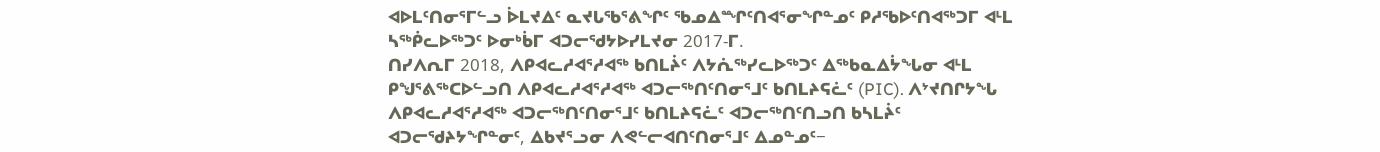ᐊᐅᒪᑦᑎᓂᕐᒥᓪᓗ ᐆᒪᔪᐃᑦ ᓇᔪᒐᖃᕐᕕᖏᑦ ᖃᓄᐃᙱᑦᑎᐊᕐᓂᖏᓐᓄᑦ ᑭᓱᖃᐅᑦᑎᐊᖅᑐᒥ ᐊᒻᒪ ᓴᖅᑮᓚᐅᖅᑐᑦ ᐅᓂᒃᑳᒥ ᐊᑐᓕᖁᔭᐅᓯᒪᔪᓂ 2017-ᒥ.
ᑎᓯᐱᕆᒥ 2018, ᐱᑭᐊᓚᓱᐊᕐᓱᐊᖅ ᑲᑎᒪᔩᑦ ᐱᔭᕇᖅᓯᓚᐅᖅᑐᑦ ᐃᖅᑲᓇᐃᔮᖓᓂ ᐊᒻᒪ ᑭᖑᕐᕕᖅᑕᐅᓪᓗᑎ ᐱᑭᐊᓚᓱᐊᕐᓱᐊᖅ ᐊᑐᓕᖅᑎᑦᑎᓂᕐᒧᑦ ᑲᑎᒪᔨᕋᓛᑦ (PIC). ᐱᔾᔪᑎᒋᔭᖓ ᐱᑭᐊᓚᓱᐊᕐᓱᐊᖅ ᐊᑐᓕᖅᑎᑦᑎᓂᕐᒧᑦ ᑲᑎᒪᔨᕋᓛᑦ ᐊᑐᓕᖅᑎᑦᑎᓗᑎ ᑲᓴᒪᔩᑦ ᐊᑐᓕᖁᔨᔭᖏᓐᓂᑦ, ᐃᑲᔪᕐᓗᓂ ᐱᕙᓪᓕᐊᑎᑦᑎᓂᕐᒧᑦ ᐃᓄᓐᓄᑦ−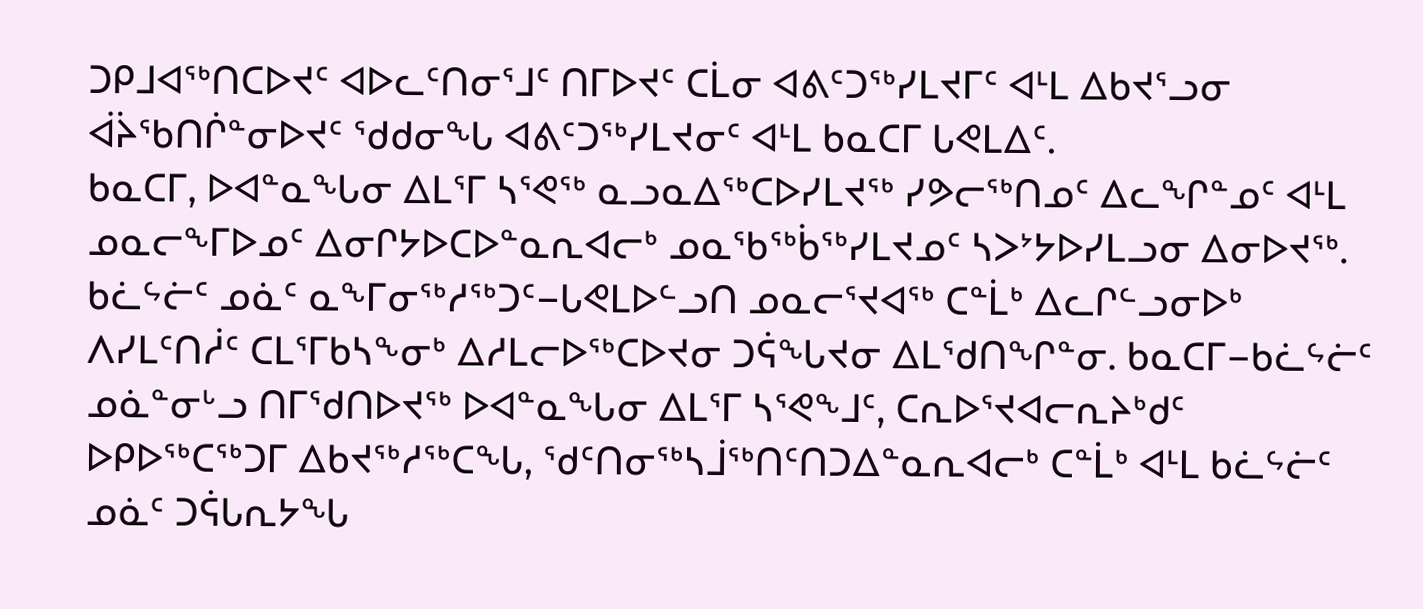ᑐᑭᒧᐊᖅᑎᑕᐅᔪᑦ ᐊᐅᓚᑦᑎᓂᕐᒧᑦ ᑎᒥᐅᔪᑦ ᑕᒫᓂ ᐊᕕᑦᑐᖅᓯᒪᔪᒥᑦ ᐊᒻᒪ ᐃᑲᔪᕐᓗᓂ ᐋᔩᖃᑎᒌᓐᓂᐅᔪᑦ ᖁᑯᓂᖓ ᐊᕕᑦᑐᖅᓯᒪᔪᓂᑦ ᐊᒻᒪ ᑲᓇᑕᒥ ᒐᕙᒪᐃᑦ.
ᑲᓇᑕᒥ, ᐅᐊᓐᓇᖓᓂ ᐃᒪᕐᒥ ᓴᕐᕙᖅ ᓇᓗᓇᐃᖅᑕᐅᓯᒪᔪᖅ ᓯᕗᓕᖅᑎᓄᑦ ᐃᓚᖏᓐᓄᑦ ᐊᒻᒪ ᓄᓇᓕᖕᒥᐅᓄᑦ ᐃᓂᒋᔭᐅᑕᐅᓐᓇᕆᐊᓕᒃ ᓄᓇᖃᖅᑳᖅᓯᒪᔪᓄᑦ ᓴᐳᔾᔭᐅᓯᒪᓗᓂ ᐃᓂᐅᔪᖅ. ᑲᓛᖦᓖᑦ ᓄᓈᑦ ᓇᖕᒥᓂᖅᓱᖅᑐᑦ−ᒐᕙᒪᐅᓪᓗᑎ ᓄᓇᓕᕐᔪᐊᖅ ᑕᓐᒫᒃ ᐃᓚᒋᓪᓗᓂᐅᒃ ᐱᓯᒪᑦᑎᓲᑦ ᑕᒪᕐᒥᑲᓴᖕᓂᒃ ᐃᓱᒪᓕᐅᖅᑕᐅᔪᓂ ᑐᕌᖓᔪᓂ ᐃᒪᖁᑎᖏᓐᓂ. ᑲᓇᑕᒥ−ᑲᓛᖦᓖᑦ ᓄᓈᓐᓂᒡᓗ ᑎᒥᖁᑎᐅᔪᖅ ᐅᐊᓐᓇᖓᓂ ᐃᒪᕐᒥ ᓴᕐᕙᖕᒧᑦ, ᑕᕆᐅᕐᔪᐊᓕᕆᔨᒃᑯᑦ ᐅᑭᐅᖅᑕᖅᑐᒥ ᐃᑲᔪᖅᓱᖅᑕᖓ, ᖁᑦᑎᓂᖅᓴᒨᖅᑎᑦᑎᑐᐃᓐᓇᕆᐊᓕᒃ ᑕᓐᒫᒃ ᐊᒻᒪ ᑲᓛᖦᓖᑦ ᓄᓈᑦ ᑐᕌᒐᕆᔭᖓ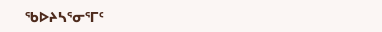ᖃᐅᔨᓴᕐᓂᕐᒥᑦ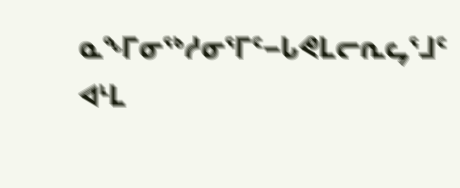ᓇᖕᒥᓂᖅᓱᓂᕐᒥᑦ−ᒐᕙᒪᓕᕆᖤᕐᒧᑦ ᐊᒻᒪ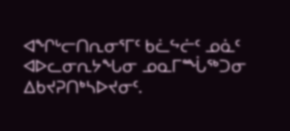ᐊᖏᒡᓕᑎᕆᓂᕐᒥᑦ ᑲᓛᖦᓖᑦ ᓄᓈᑦ ᐊᐅᓚᓂᕆᔭᖓᓂ ᓄᓇᒥᙶᖅᑐᓂ ᐃᑲᔪᕈᑎᒃᓴᐅᔪᓂᑦ.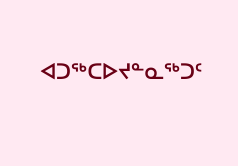ᐊᑐᖅᑕᐅᔪᓐᓇᖅᑐᑦ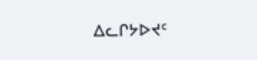ᐃᓚᒋᔭᐅᔪᑦ